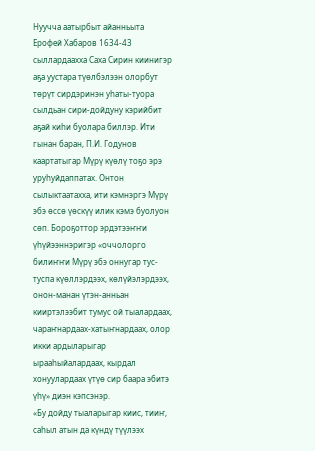Нуучча аатырбыт айанньыта Ерофей Хабаров 1634-43 сыллардаахха Саха Сирин киинигэр аҕа уустара түөлбэлээн олорбут төрүт сирдэринэн уһаты-туора сылдьан сири-дойдуну кэрийбит аҕай киһи буолара биллэр. Ити гынан баран, П.И. Годунов каартатыгар Мүрү күөлү тоҕо эрэ уруһуйдаппатах. Онтон сылыктаатахха, ити кэмнэргэ Мүрү эбэ өссө үөскүү илик кэмэ буолуон сөп. Бороҕоттор эрдэтээҥҥи үһүйээннэригэр «оччолорго билиҥҥи Мүрү эбэ оннугар тус-туспа күөллэрдээх, көлүйэлэрдээх, онон-манан үтэн-анньан кииртэлээбит тумус ой тыалардаах, чараҥнардаах-хатыҥнардаах, олор икки ардыларыгар ырааһыйалардаах, кырдал хонуулардаах үтүө сир баара эбитэ үһү» диэн кэпсэнэр.
«Бу дойду тыаларыгар киис, тииҥ, саһыл атын да күндү түүлээх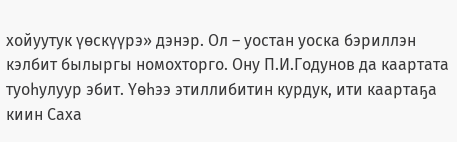хойуутук үөскүүрэ» дэнэр. Ол – уостан уоска бэриллэн кэлбит былыргы номохторго. Ону П.И.Годунов да каартата туоһулуур эбит. Үөһээ этиллибитин курдук, ити каартаҕа киин Саха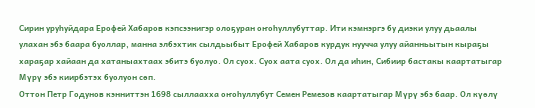Сирин уруһуйдара Ерофей Хабаров кэпсээнигэр олоҕуран оҥоһуллубуттар. Ити кэмнэргэ бу диэки улуу дьаалы улахан эбэ баара буоллар, манна элбэхтик сылдьыбыт Ерофей Хабаров курдук нуучча улуу айанньытын кыраҕы хараҕар хайаан да хатаныахтаах эбитэ буолуо. Ол суох. Суох аата суох. Ол да иһин, Сибиир бастакы каартатыгар Мүрү эбэ киирбэтэх буолуон сөп.
Оттон Петр Годунов кэнниттэн 1698 сыллаахха оҥоһуллубут Семен Ремезов каартатыгар Мүрү эбэ баар. Ол күөлү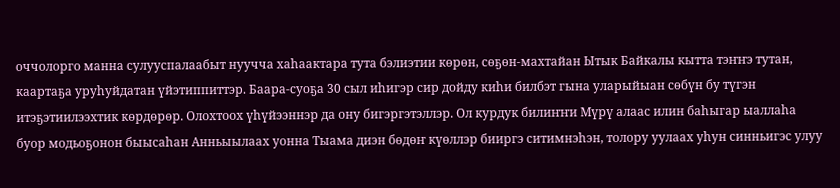оччолорго манна сулууспалаабыт нуучча хаһаактара тута бэлиэтии көрөн, сөҕөн-махтайан Ытык Байкалы кытта тэҥҥэ тутан, каартаҕа уруһуйдатан үйэтиппиттэр. Баара-суоҕа 30 сыл иһигэр сир дойду киһи билбэт гына уларыйыан сөбүн бу түгэн итэҕэтиилээхтик көрдөрөр. Олохтоох үһүйээннэр да ону бигэргэтэллэр. Ол курдук билиҥҥи Мүрү алаас илин баһыгар ыаллаһа буор модьоҕонон быысаһан Анньыылаах уонна Тыама диэн бөдөҥ күөллэр бииргэ ситимнэһэн, толору уулаах уһун синньигэс улуу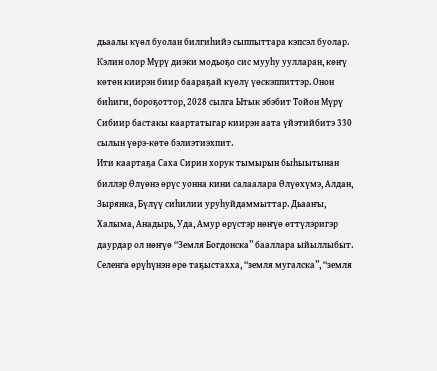дьаалы күөл буолан билгиһийэ сыппыттара кэпсэл буолар. Кэлин олор Мүрү диэки модьоҕо сис мууһу уулларан, көҥү көтөн киирэн биир баараҕай күөлү үөскэппиттэр. Онон биһиги, бороҕоттор, 2028 сылга Ытык эбэбит Тойон Мүрү Сибиир бастакы каартатыгар киирэн аата үйэтийбитэ 330 сылын үөрэ-көтө бэлиэтиэхпит.
Ити каартаҕа Саха Сирин хорук тымырын быһыытынан биллэр Өлүөнэ өрүс уонна кини салаалара Өлүөхүмэ, Алдан, Зырянка, Бүлүү сиһилии уруһуйдаммыттар. Дьааҥы, Халыма, Анадырь, Уда, Амур өрүстэр нөҥүө өттүлэригэр даурдар ол нөҥүө “Земля Богдонска” бааллара ыйыллыбыт. Селенга өрүһүнэн өрө таҕыстахха, “земля мугалска”, “земля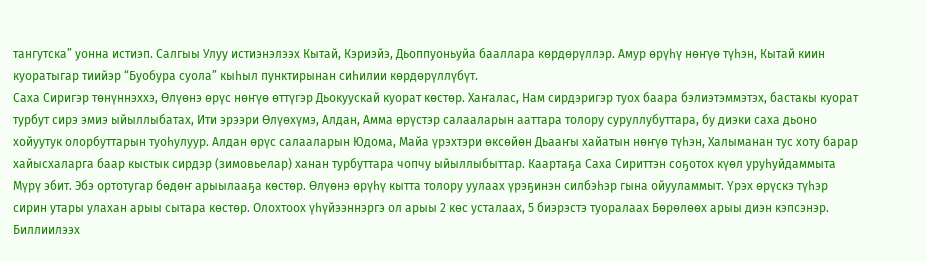тангутска” уонна истиэп. Салгыы Улуу истиэнэлээх Кытай, Кэриэйэ, Дьоппуоньуйа бааллара көрдөрүллэр. Амур өрүһү нөҥүө түһэн, Кытай киин куоратыгар тиийэр “Буобура суола” кыһыл пунктирынан сиһилии көрдөрүллүбүт.
Саха Сиригэр төнүннэххэ, Өлүөнэ өрүс нөҥүө өттүгэр Дьокуускай куорат көстөр. Хаҥалас, Нам сирдэригэр туох баара бэлиэтэммэтэх, бастакы куорат турбут сирэ эмиэ ыйыллыбатах, Ити эрээри Өлүөхүмэ, Алдан, Амма өрүстэр салааларын ааттара толору суруллубуттара, бу диэки саха дьоно хойуутук олорбуттарын туоһулуур. Алдан өрүс салааларын Юдома, Майа үрэхтэри өксөйөн Дьааҥы хайатын нөҥүө түһэн, Халыманан тус хоту барар хайысхаларга баар кыстык сирдэр (зимовьелар) ханан турбуттара чопчу ыйыллыбыттар. Каартаҕа Саха Сириттэн соҕотох күөл уруһуйдаммыта Мүрү эбит. Эбэ ортотугар бөдөҥ арыылааҕа көстөр. Өлүөнэ өрүһү кытта толору уулаах үрэҕинэн силбэһэр гына ойууламмыт. Үрэх өрүскэ түһэр сирин утары улахан арыы сытара көстөр. Олохтоох үһүйээннэргэ ол арыы 2 көс усталаах, 5 биэрэстэ туоралаах Бөрөлөөх арыы диэн кэпсэнэр. Биллиилээх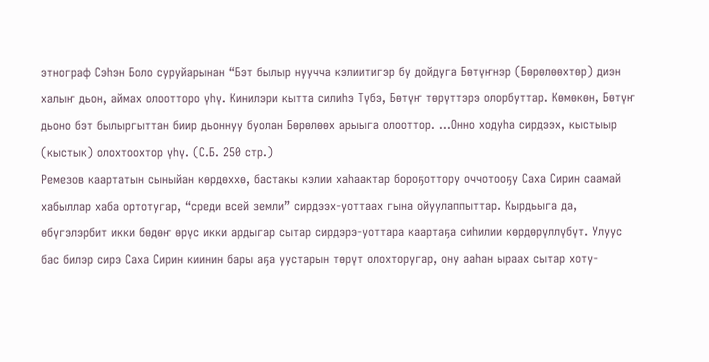этнограф Сэһэн Боло суруйарынан “Бэт былыр нуучча кэлиитигэр бу дойдуга Бөтүҥнэр (Бөрөлөөхтөр) диэн халыҥ дьон, аймах олоотторо үһү. Кинилэри кытта силиһэ Түбэ, Бөтүҥ төрүттэрэ олорбуттар. Көмөкөн, Бөтүҥ дьоно бэт былыргыттан биир дьоннуу буолан Бөрөлөөх арыыга олооттор. …Онно ходуһа сирдээх, кыстыыр (кыстык) олохтоохтор үһү. (С.Б. 250 стр.)
Ремезов каартатын сыныйан көрдөххө, бастакы кэлии хаһаактар бороҕоттору оччотооҕу Саха Сирин саамай хабыллар хаба ортотугар, “среди всей земли” сирдээх-уоттаах гына ойуулаппыттар. Кырдьыга да, өбүгэлэрбит икки бөдөҥ өрүс икки ардыгар сытар сирдэрэ-уоттара каартаҕа сиһилии көрдөрүллүбүт. Улуус бас билэр сирэ Саха Сирин киинин бары аҕа уустарын төрүт олохторугар, ону ааһан ыраах сытар хоту-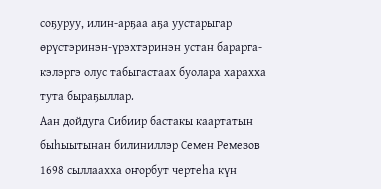соҕуруу, илин-арҕаа аҕа уустарыгар өрүстэринэн-үрэхтэринэн устан барарга-кэлэргэ олус табыгастаах буолара харахха тута быраҕыллар.
Аан дойдуга Сибиир бастакы каартатын быһыытынан билиниллэр Семен Ремезов 1698 сыллаахха оҥорбут чертеһа күн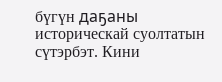бүгүн даҕаны историческай суолтатын сүтэрбэт. Кини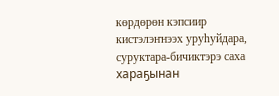көрдөрөн кэпсиир кистэлэҥнээх уруһуйдара, суруктара-бичиктэрэ саха хараҕынан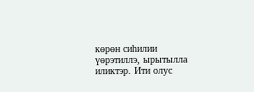көрөн сиһилии үөрэтиллэ, ырытылла иликтэр. Ити олус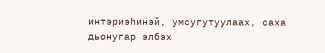интэриэһинэй, умсугутуулаах, саха дьонугар элбэх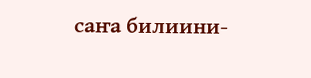саҥа билиини-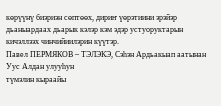көрүүнү биэриэн сөптөөх, дириҥ үөрэтиини эрэйэр дьаныардаах дьарык кэлэр кэм эдэр устуоруктарын кичэллээх чинчийиилэрин күүтэр.
Павел ПЕРМЯКОВ – ТЭЛЭКЭ, Сэһэн Ардьакыап аатынан Уус Алдан улууһун
түмэлин кыраайы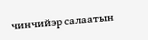чинчийэр салаатын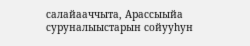салайааччыта, Арассыыйа суруналыыстарын сойууһун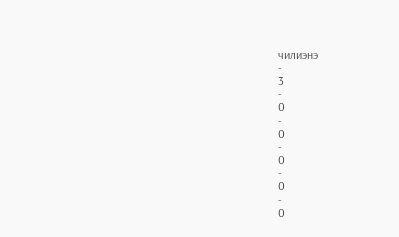чилиэнэ
-
3
-
0
-
0
-
0
-
0
-
0